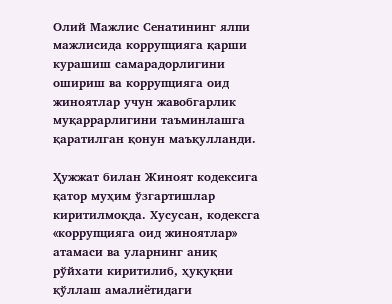Олий Мажлис Сенатининг ялпи мажлисида коррупцияга қарши курашиш самарадорлигини ошириш ва коррупцияга оид жиноятлар учун жавобгарлик муқаррарлигини таъминлашга қаратилган қонун маъқулланди.

Ҳужжат билан Жиноят кодексига қатор муҳим ўзгартишлар киритилмоқда. Хусусан, кодексга «коррупцияга оид жиноятлар» атамаси ва уларнинг аниқ рўйхати киритилиб, ҳуқуқни қўллаш амалиётидаги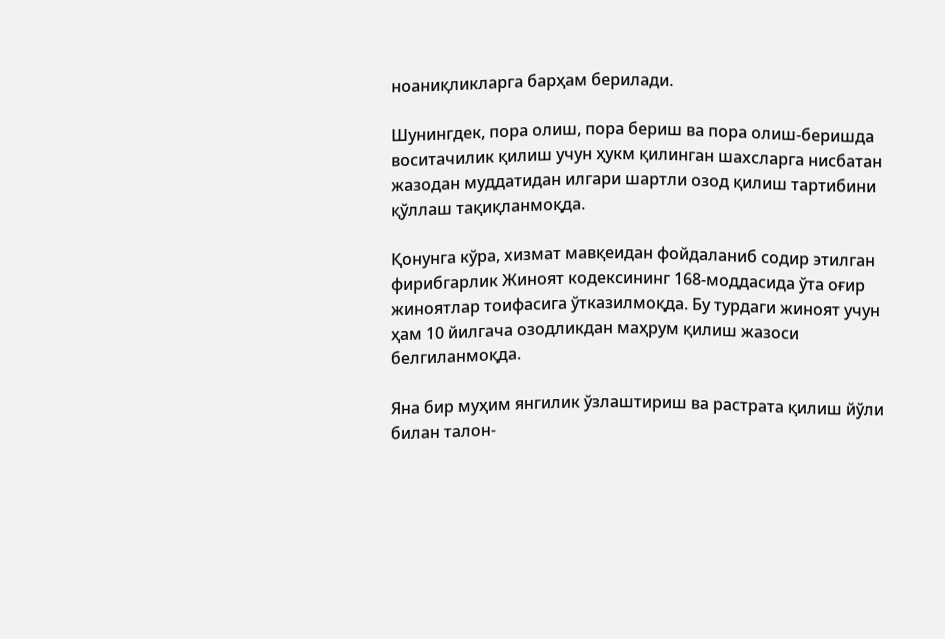ноаниқликларга барҳам берилади.

Шунингдек, пора олиш, пора бериш ва пора олиш-беришда воситачилик қилиш учун ҳукм қилинган шахсларга нисбатан жазодан муддатидан илгари шартли озод қилиш тартибини қўллаш тақиқланмоқда.

Қонунга кўра, хизмат мавқеидан фойдаланиб содир этилган фирибгарлик Жиноят кодексининг 168-моддасида ўта оғир жиноятлар тоифасига ўтказилмоқда. Бу турдаги жиноят учун ҳам 10 йилгача озодликдан маҳрум қилиш жазоси белгиланмоқда.

Яна бир муҳим янгилик ўзлаштириш ва растрата қилиш йўли билан талон-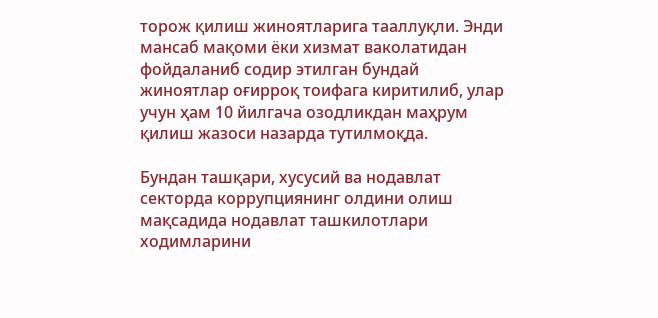торож қилиш жиноятларига тааллуқли. Энди мансаб мақоми ёки хизмат ваколатидан фойдаланиб содир этилган бундай жиноятлар оғирроқ тоифага киритилиб, улар учун ҳам 10 йилгача озодликдан маҳрум қилиш жазоси назарда тутилмоқда.

Бундан ташқари, хусусий ва нодавлат секторда коррупциянинг олдини олиш мақсадида нодавлат ташкилотлари ходимларини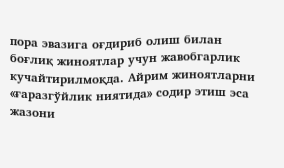пора эвазига оғдириб олиш билан боғлиқ жиноятлар учун жавобгарлик кучайтирилмоқда. Айрим жиноятларни «ғаразгўйлик ниятида» содир этиш эса жазони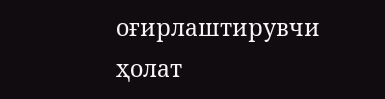оғирлаштирувчи ҳолат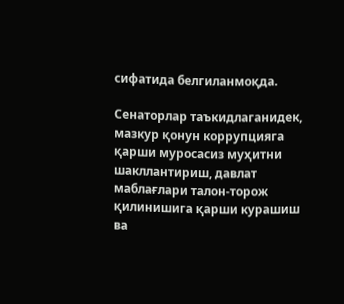сифатида белгиланмоқда.

Сенаторлар таъкидлаганидек, мазкур қонун коррупцияга қарши муросасиз муҳитни шакллантириш, давлат маблағлари талон-торож қилинишига қарши курашиш ва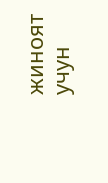жиноят учун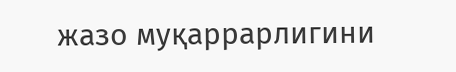жазо муқаррарлигини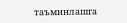таъминлашга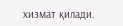хизмат қилади.